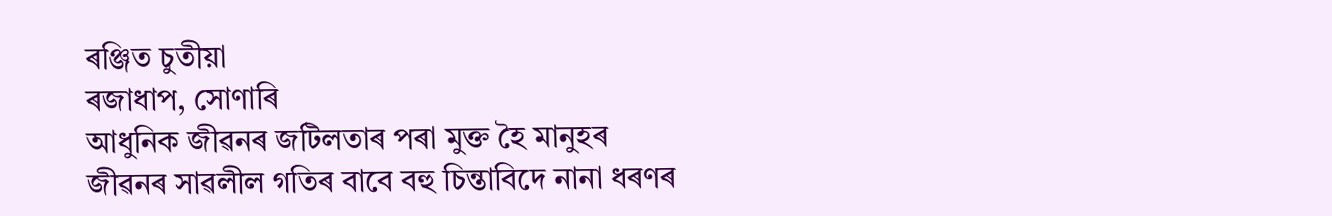ৰঞ্জিত চুতীয়া
ৰজাধাপ, সোণাৰি
আধুনিক জীৱনৰ জটিলতাৰ পৰা মুক্ত হৈ মানুহৰ জীৱনৰ সাৱলীল গতিৰ বাবে বহু চিন্তাবিদে নানা ধৰণৰ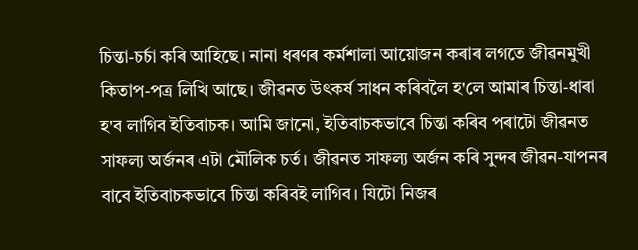চিন্তা-চৰ্চা কৰি আহিছে। নানা ধৰণৰ কৰ্মশালা আয়োজন কৰাৰ লগতে জীৱনমুখী কিতাপ-পত্ৰ লিখি আছে। জীৱনত উৎকৰ্ষ সাধন কৰিবলৈ হ'লে আমাৰ চিন্তা-ধাৰা হ'ব লাগিব ইতিবাচক। আমি জানো, ইতিবাচকভাবে চিন্তা কৰিব পৰাটো জীৱনত সাফল্য অৰ্জনৰ এটা মৌলিক চৰ্ত। জীৱনত সাফল্য অৰ্জন কৰি সুন্দৰ জীৱন-যাপনৰ বাবে ইতিবাচকভাবে চিন্তা কৰিবই লাগিব। যিটো নিজৰ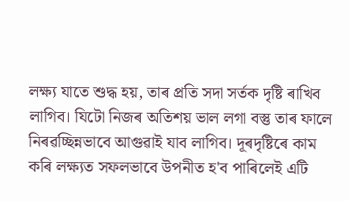লক্ষ্য যাতে শুদ্ধ হয়, তাৰ প্ৰতি সদা সৰ্তক দৃষ্টি ৰাখিব লাগিব। যিটো নিজৰ অতিশয় ভাল লগা বস্তু তাৰ ফালে নিৰৱচ্ছিন্নভাবে আগুৱাই যাব লাগিব। দূৰদৃষ্টিৰে কাম কৰি লক্ষ্যত সফলভাবে উপনীত হ'ব পাৰিলেই এটি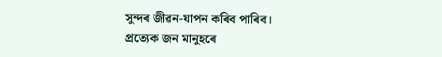সুন্দৰ জীৱন-যাপন কৰিব পাৰিব।
প্ৰত্যেক জন মানুহৰে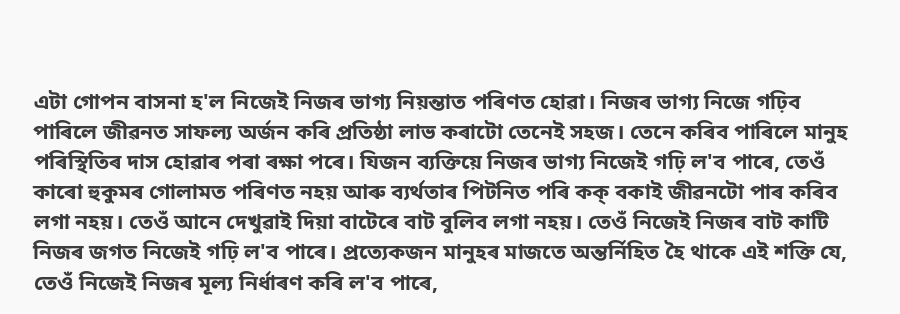এটা গোপন বাসনা হ'ল নিজেই নিজৰ ভাগ্য নিয়ন্তাত পৰিণত হোৱা। নিজৰ ভাগ্য নিজে গঢ়িব পাৰিলে জীৱনত সাফল্য অৰ্জন কৰি প্ৰতিষ্ঠা লাভ কৰাটো তেনেই সহজ। তেনে কৰিব পাৰিলে মানুহ পৰিস্থিতিৰ দাস হোৱাৰ পৰা ৰক্ষা পৰে। যিজন ব্যক্তিয়ে নিজৰ ভাগ্য নিজেই গঢ়ি ল'ব পাৰে, তেওঁ কাৰো হুকুমৰ গোলামত পৰিণত নহয় আৰু ব্যৰ্থতাৰ পিটনিত পৰি কক্ বকাই জীৱনটো পাৰ কৰিব লগা নহয়। তেওঁ আনে দেখুৱাই দিয়া বাটেৰে বাট বুলিব লগা নহয়। তেওঁ নিজেই নিজৰ বাট কাটি নিজৰ জগত নিজেই গঢ়ি ল'ব পাৰে। প্ৰত্যেকজন মানুহৰ মাজতে অন্তৰ্নিহিত হৈ থাকে এই শক্তি যে, তেওঁ নিজেই নিজৰ মূল্য নিৰ্ধাৰণ কৰি ল'ব পাৰে,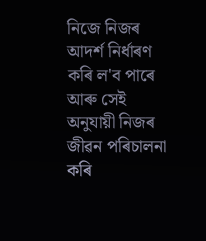নিজে নিজৰ আদৰ্শ নিৰ্ধাৰণ কৰি ল'ব পাৰে আৰু সেই অনুযায়ী নিজৰ জীৱন পৰিচালনা কৰি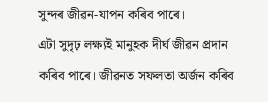সুন্দৰ জীৱন-যাপন কৰিব পাৰে।
এটা সুদৃঢ় লক্ষ্যই মানুহক দীৰ্ঘ জীৱন প্ৰদান কৰিব পাৰে। জীৱনত সফলতা অৰ্জন কৰিব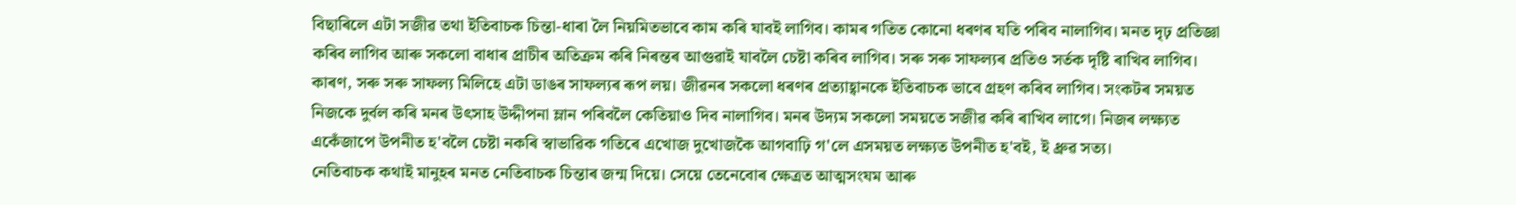বিছাৰিলে এটা সজীৱ তথা ইতিবাচক চিন্তা-ধাৰা লৈ নিয়মিতভাবে কাম কৰি যাবই লাগিব। কামৰ গতিত কোনো ধৰণৰ যতি পৰিব নালাগিব। মনত দৃঢ় প্ৰতিজ্ঞা কৰিব লাগিব আৰু সকলো বাধাৰ প্ৰাচীৰ অতিক্ৰম কৰি নিৰন্তৰ আগুৱাই যাবলৈ চেষ্টা কৰিব লাগিব। সৰু সৰু সাফল্যৰ প্ৰতিও সৰ্তক দৃষ্টি ৰাখিব লাগিব। কাৰণ, সৰু সৰু সাফল্য মিলিহে এটা ডাঙৰ সাফল্যৰ ৰূপ লয়। জীৱনৰ সকলো ধৰণৰ প্ৰত্যাহ্বানকে ইতিবাচক ভাবে গ্ৰহণ কৰিব লাগিব। সংকটৰ সময়ত নিজকে দুৰ্বল কৰি মনৰ উৎসাহ উদ্দীপনা ম্লান পৰিবলৈ কেতিয়াও দিব নালাগিব। মনৰ উদ্যম সকলো সময়তে সজীৱ কৰি ৰাখিব লাগে। নিজৰ লক্ষ্যত একেঁজাপে উপনীত হ'বলৈ চেষ্টা নকৰি স্বাভাৱিক গতিৰে এখোজ দুখোজকৈ আগবাঢ়ি গ'লে এসময়ত লক্ষ্যত উপনীত হ'বই, ই ধ্ৰুৱ সত্য।
নেতিবাচক কথাই মানুহৰ মনত নেতিবাচক চিন্তাৰ জন্ম দিয়ে। সেয়ে তেনেবোৰ ক্ষেত্ৰত আত্মসংযম আৰু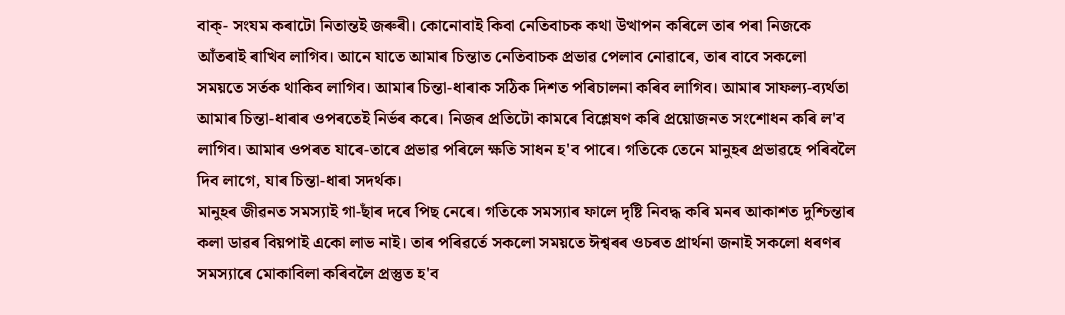বাক্- সংযম কৰাটো নিতান্তই জৰুৰী। কোনোবাই কিবা নেতিবাচক কথা উত্থাপন কৰিলে তাৰ পৰা নিজকে আঁতৰাই ৰাখিব লাগিব। আনে যাতে আমাৰ চিন্তাত নেতিবাচক প্ৰভাৱ পেলাব নোৱাৰে, তাৰ বাবে সকলো সময়তে সৰ্তক থাকিব লাগিব। আমাৰ চিন্তা-ধাৰাক সঠিক দিশত পৰিচালনা কৰিব লাগিব। আমাৰ সাফল্য-ব্যৰ্থতা আমাৰ চিন্তা-ধাৰাৰ ওপৰতেই নিৰ্ভৰ কৰে। নিজৰ প্ৰতিটো কামৰে বিশ্লেষণ কৰি প্ৰয়োজনত সংশোধন কৰি ল'ব লাগিব। আমাৰ ওপৰত যাৰে-তাৰে প্ৰভাৱ পৰিলে ক্ষতি সাধন হ'ব পাৰে। গতিকে তেনে মানুহৰ প্ৰভাৱহে পৰিবলৈ দিব লাগে, যাৰ চিন্তা-ধাৰা সদৰ্থক।
মানুহৰ জীৱনত সমস্যাই গা-ছাঁৰ দৰে পিছ নেৰে। গতিকে সমস্যাৰ ফালে দৃষ্টি নিবদ্ধ কৰি মনৰ আকাশত দুশ্চিন্তাৰ কলা ডাৱৰ বিয়পাই একো লাভ নাই। তাৰ পৰিৱৰ্তে সকলো সময়তে ঈশ্বৰৰ ওচৰত প্ৰাৰ্থনা জনাই সকলো ধৰণৰ সমস্যাৰে মোকাবিলা কৰিবলৈ প্ৰস্তুত হ'ব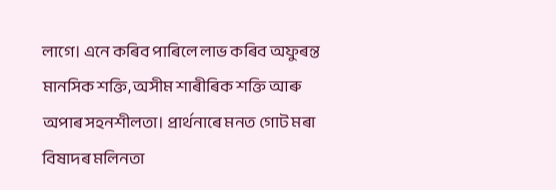লাগে। এনে কৰিব পাৰিলে লাভ কৰিব অফুৰন্ত মানসিক শক্তি, অসীম শাৰীৰিক শক্তি আৰু অপাৰ সহনশীলতা। প্ৰাৰ্থনাৰে মনত গোট মৰা বিষাদৰ মলিনতা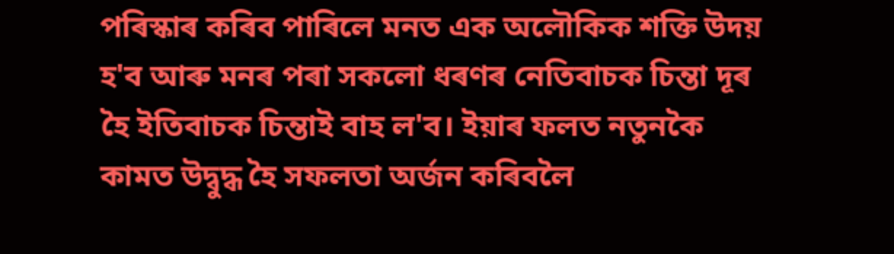পৰিস্কাৰ কৰিব পাৰিলে মনত এক অলৌকিক শক্তি উদয় হ'ব আৰু মনৰ পৰা সকলো ধৰণৰ নেতিবাচক চিন্তা দূৰ হৈ ইতিবাচক চিন্তাই বাহ ল'ব। ইয়াৰ ফলত নতুনকৈ কামত উদ্বুদ্ধ হৈ সফলতা অৰ্জন কৰিবলৈ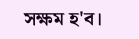সক্ষম হ'ব।